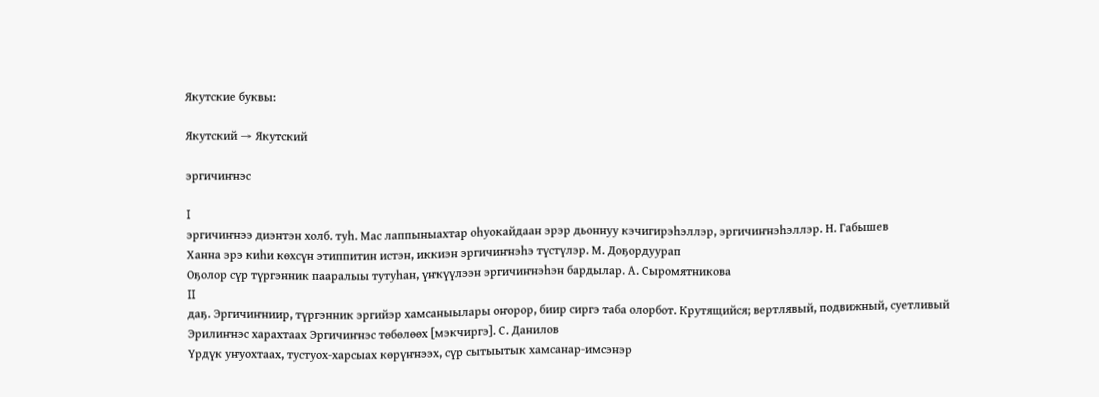Якутские буквы:

Якутский → Якутский

эргичиҥнэс

I
эргичиҥнээ диэнтэн холб. туһ. Мас лаппыныахтар оһуокайдаан эрэр дьоннуу кэчигирэһэллэр, эргичиҥнэһэллэр. Н. Габышев
Ханна эрэ киһи көхсүн этиппитин истэн, иккиэн эргичиҥнэһэ түстүлэр. М. Доҕордуурап
Оҕолор сүр түргэнник пааралыы тутуһан, үҥкүүлээн эргичиҥнэһэн бардылар. А. Сыромятникова
II
даҕ. Эргичиҥниир, түргэнник эргийэр хамсаныылары оҥорор, биир сиргэ таба олорбот. Крутящийся; вертлявый, подвижный, суетливый
Эрилиҥнэс харахтаах Эргичиҥнэс төбөлөөх [мэкчиргэ]. С. Данилов
Үрдүк уҥуохтаах, тустуох-харсыах көрүҥнээх, сүр сытыытык хамсанар-имсэнэр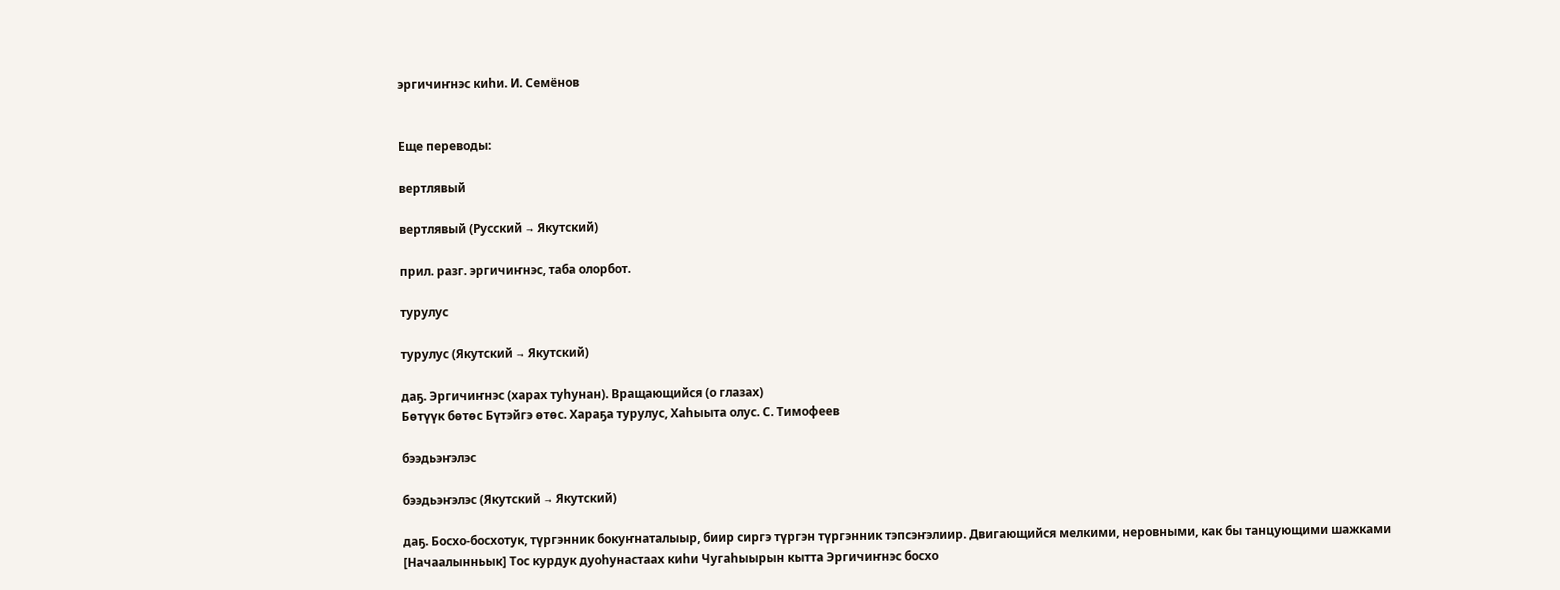эргичиҥнэс киһи. И. Семёнов


Еще переводы:

вертлявый

вертлявый (Русский → Якутский)

прил. разг. эргичиҥнэс, таба олорбот.

турулус

турулус (Якутский → Якутский)

даҕ. Эргичиҥнэс (харах туһунан). Вращающийся (о глазах)
Бөтүүк бөтөс Бүтэйгэ өтөс. Хараҕа турулус, Хаһыыта олус. С. Тимофеев

бээдьэҥэлэс

бээдьэҥэлэс (Якутский → Якутский)

даҕ. Босхо-босхотук, түргэнник бокуҥнаталыыр, биир сиргэ түргэн түргэнник тэпсэҥэлиир. Двигающийся мелкими, неровными, как бы танцующими шажками
[Начаалынньык] Тос курдук дуоһунастаах киһи Чугаһыырын кытта Эргичиҥнэс босхо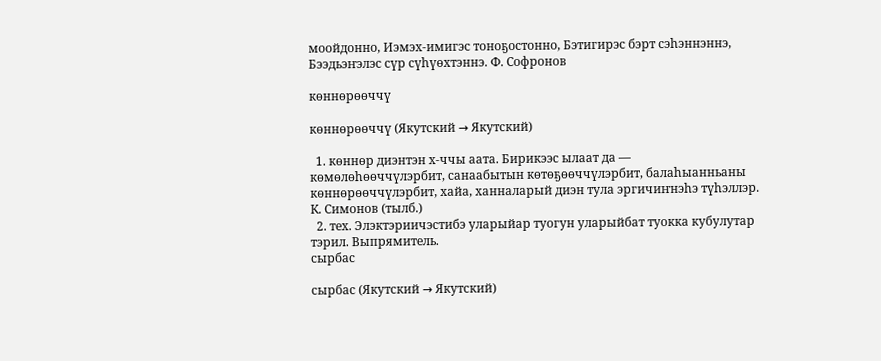моойдонно, Иэмэх-имигэс тоноҕостонно, Бэтигирэс бэрт сэһэннэннэ, Бээдьэҥэлэс сүр сүһүөхтэннэ. Ф. Софронов

көннөрөөччү

көннөрөөччү (Якутский → Якутский)

  1. көннөр диэнтэн х-ччы аата. Бирикээс ылаат да — көмөлөһөөччүлэрбит, санаабытын көтөҕөөччүлэрбит, балаһыанньаны көннөрөөччүлэрбит, хайа, ханналарый диэн тула эргичиҥнэһэ түһэллэр. К. Симонов (тылб.)
  2. тех. Элэктэриичэстибэ уларыйар туогун уларыйбат туокка кубулутар тэрил. Выпрямитель.
сырбас

сырбас (Якутский → Якутский)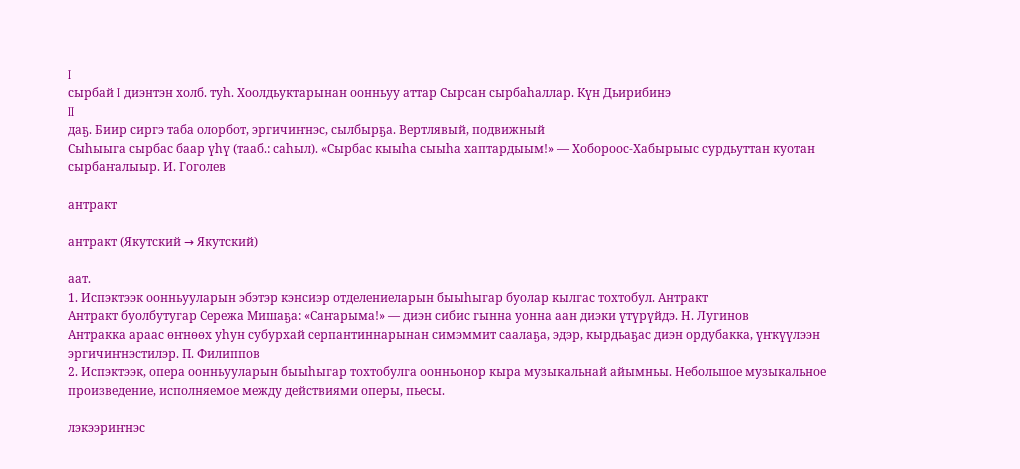I
сырбай I диэнтэн холб. туһ. Хоолдьуктарынан оонньуу аттар Сырсан сырбаһаллар. Күн Дьирибинэ
II
даҕ. Биир сиргэ таба олорбот, эргичиҥнэс, сылбырҕа. Вертлявый, подвижный
Сыһыыга сырбас баар үһү (тааб.: саһыл). «Сырбас кыыһа сыыһа хаптардыым!» — Хобороос-Хабырыыс сурдьуттан куотан сырбаҥалыыр. И. Гоголев

антракт

антракт (Якутский → Якутский)

аат.
1. Испэктээк оонньууларын эбэтэр кэнсиэр отделениеларын быыһыгар буолар кылгас тохтобул. Антракт
Антракт буолбутугар Сережа Мишаҕа: «Саҥарыма!» — диэн сибис гынна уонна аан диэки үтүрүйдэ. Н. Лугинов
Антракка араас өҥнөөх уһун субурхай серпантиннарынан симэммит саалаҕа, эдэр, кырдьаҕас диэн ордубакка, үҥкүүлээн эргичиҥнэстилэр. П. Филиппов
2. Испэктээк, опера оонньууларын быыһыгар тохтобулга оонньонор кыра музыкальнай айымньы. Небольшое музыкальное произведение, исполняемое между действиями оперы, пьесы.

лэкээриҥнэс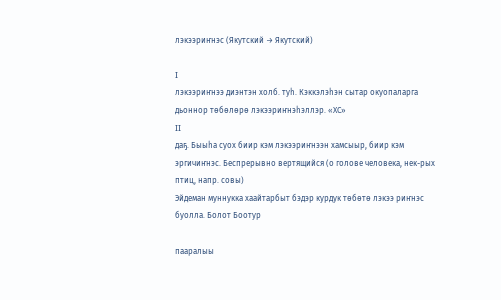лэкээриҥнэс (Якутский → Якутский)

I
лэкээриҥнээ диэнтэн холб. туһ. Кэккэлэһэн сытар окуопаларга дьоннор төбөлөрө лэкээриҥнэһэллэр. «ХС»
II
даҕ. Быыһа суох биир кэм лэкээриҥнээн хамсыыр, биир кэм эргичиҥнэс. Беспрерывно вертящийся (о голове человека, нек-рых птиц, напр. совы)
Эйдеман муннукка хаайтарбыт бэдэр курдук төбөтө лэкээ риҥнэс буолла. Болот Боотур

пааралыы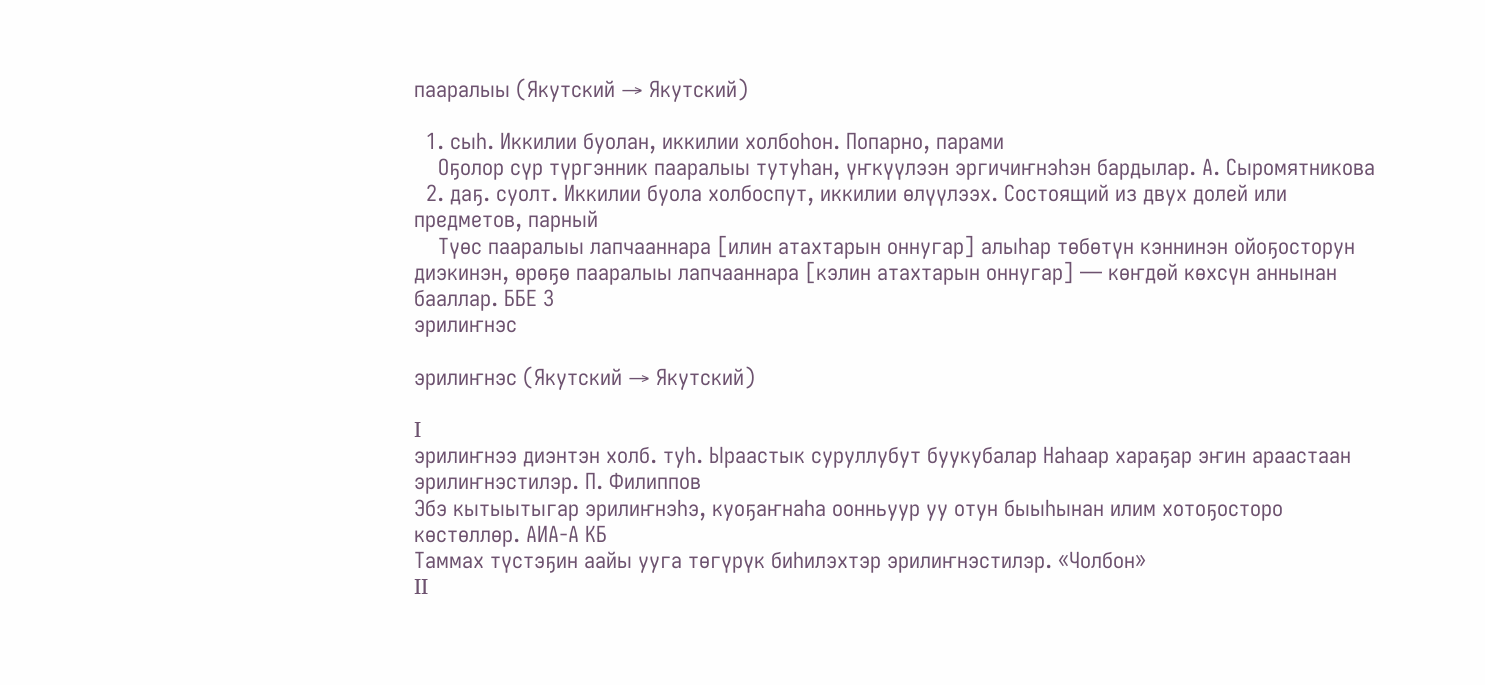пааралыы (Якутский → Якутский)

  1. сыһ. Иккилии буолан, иккилии холбоһон. Попарно, парами
    Оҕолор сүр түргэнник пааралыы тутуһан, үҥкүүлээн эргичиҥнэһэн бардылар. А. Сыромятникова
  2. даҕ. суолт. Иккилии буола холбоспут, иккилии өлүүлээх. Состоящий из двух долей или предметов, парный
    Түөс пааралыы лапчааннара [илин атахтарын оннугар] алыһар төбөтүн кэннинэн ойоҕосторун диэкинэн, өрөҕө пааралыы лапчааннара [кэлин атахтарын оннугар] — көҥдөй көхсүн аннынан бааллар. ББЕ З
эрилиҥнэс

эрилиҥнэс (Якутский → Якутский)

I
эрилиҥнээ диэнтэн холб. туһ. Ыраастык суруллубут буукубалар Наһаар хараҕар эҥин араастаан эрилиҥнэстилэр. П. Филиппов
Эбэ кытыытыгар эрилиҥнэһэ, куоҕаҥнаһа оонньуур уу отун быыһынан илим хотоҕосторо көстөллөр. АИА-А КБ
Таммах түстэҕин аайы ууга төгүрүк биһилэхтэр эрилиҥнэстилэр. «Чолбон»
II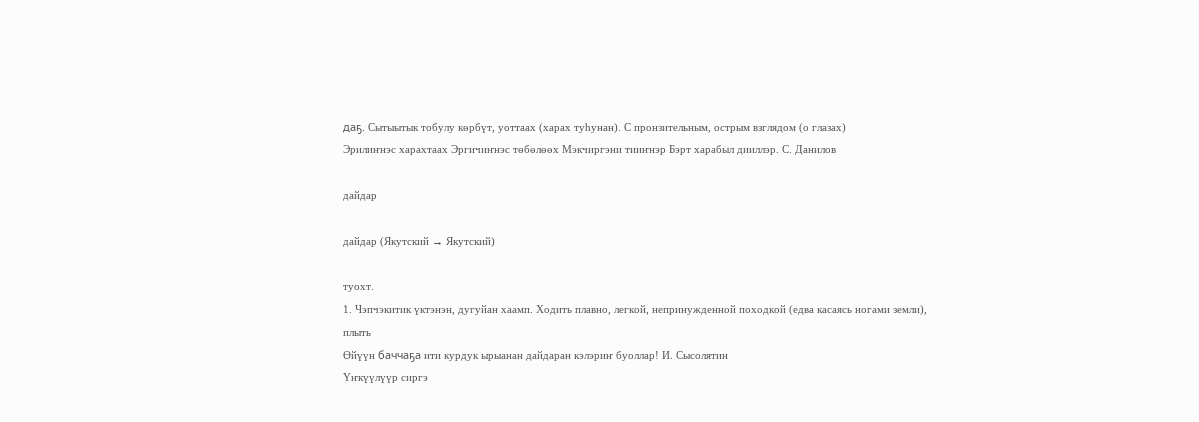даҕ. Сытыытык тобулу көрбүт, уоттаах (харах туһунан). С пронзительным, острым взглядом (о глазах)
Эрилиҥнэс харахтаах Эргичиҥнэс төбөлөөх Мэкчиргэни тииҥнэр Бэрт харабыл дииллэр. С. Данилов

дайдар

дайдар (Якутский → Якутский)

туохт.
1. Чэпчэкитик үктэнэн, дугуйан хаамп. Ходить плавно, легкой, непринужденной походкой (едва касаясь ногами земли), плыть
Өйүүн баччаҕа ити курдук ырыанан дайдаран кэлэриҥ буоллар! И. Сысолятин
Үҥкүүлүүр сиргэ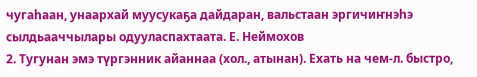чугаһаан, унаархай муусукаҕа дайдаран, вальстаан эргичиҥнэһэ сылдьааччылары одууласпахтаата. Е. Неймохов
2. Тугунан эмэ түргэнник айаннаа (хол., атынан). Ехать на чем-л. быстро,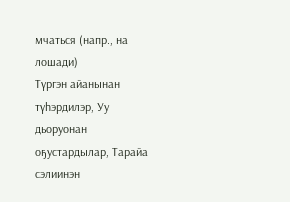мчаться (напр., на лошади)
Түргэн айанынан түһэрдилэр, Уу дьоруонан оҕустардылар, Тарайа сэлиинэн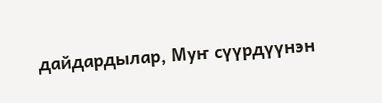дайдардылар, Муҥ сүүрдүүнэн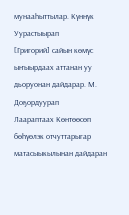мунааһыттылар. Күннүк Уурастыырап
[Григорий] сайын көмүс ыҥыырдаах аттанан уу дьоруонан дайдарар. М. Доҕордуурап
Лаараптаах Көнтөөсөп бөһүөлэк отчуттарыгар матасыыкылынан дайдаран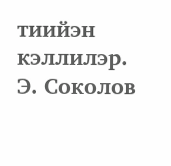тиийэн кэллилэр. Э. Соколов